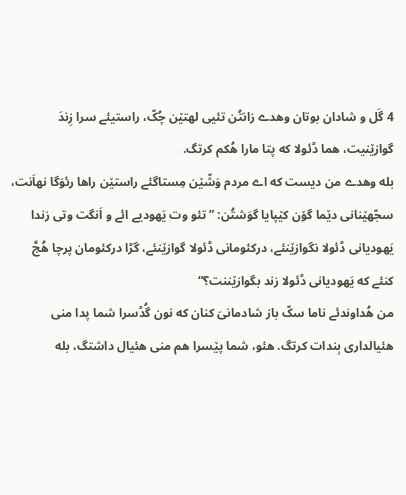4 گَل و شادان بوتان وهدے زانتُن تئیی لهتێن چُکّ، راستیئے سرا زِندَ گوازێنیت، هما ڈئولا که پتا مارا هُکم کرتگ.
بله وهدے من دیست که اے مردم وَشّێن مِستاگئے راستێن راها رئوَگا نهاَنت، سجّهێنانی دێما گۆن کێپایا گوَشتُن: ”تئو وت یَهودیے ائے و اَنگت وتی زندا یَهودیانی ڈئولا نگوازێنئے، درکئومانی ڈئولا گوازێنئے، گڑا درکئومان پرچا هُجَّ کنئے که یَهودیانی ڈئولا زند بگوازێننت؟“
من هُداوندئے ناما سکّ باز شادمانیَ کنان که نون گُڈسرا شما پدا منی هئیالداری بِندات کرتگ. هئو، شما پێسرا هم منی هئیال داشتگ، بله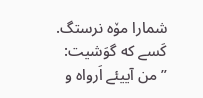شمارا مۆه نرستگ.
کَسے که گوَشیت: ”من آییئے اَرواه و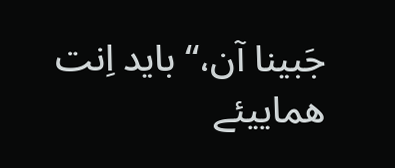جَبینا آن،“ باید اِنت هماییئے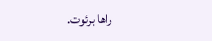راها برئوت.